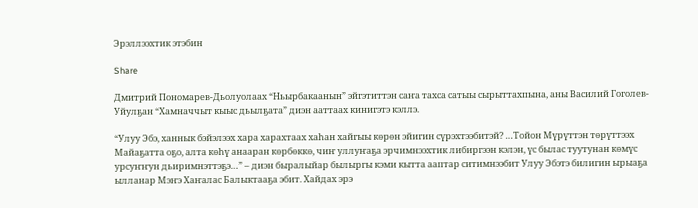Эрэллээхтик этэбин

Share

Дмитрий Пономарев-Дьолуолаах “Ньырбакаанын” эйгэтиттэн саҥа тахса сатыы сырыттахпына, аны Василий Гоголев-Уйулҕан “Хамначчыт кыыс дьылҕата” диэн ааттаах кинигэтэ кэллэ.

“Улуу Эбэ, ханнык бэйэлээх хара харахтаах хаһан хайгыы көрөн эйигин сүрэхтээбитэй? …Тойон Мүрүттэн төрүттээх Майаҕатта оҕо, алта көһү анааран көрбөккө, чиҥ уллуҥаҕа эрчимнээхтик либиргээн кэлэн, үс былас туутунан көмүс урсуҥҥун дьиримнэттэҕэ…” – диэн быралыйар былыргы кэми кытта ааптар ситимнээбит Улуу Эбэтэ билигин ырыаҕа ылланар Мэҥэ Хаҥалас Балыктааҕа эбит. Хайдах эрэ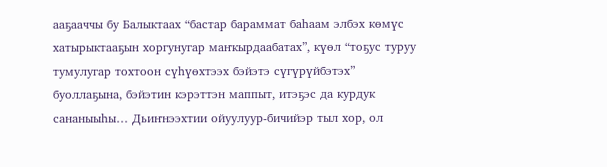ааҕааччы бу Балыктаах “бастар бараммат баһаам элбэх көмүс хатырыктааҕын хоргунугар маҥкырдаабатах”, күөл “тоҕус туруу тумулугар тохтоон сүһүөхтээх бэйэтэ сүгүрүйбэтэх” буоллаҕына, бэйэтин кэрэттэн маппыт, итэҕэс да курдук сананыыһы… Дьиҥнээхтии ойуулуур-бичийэр тыл хор, ол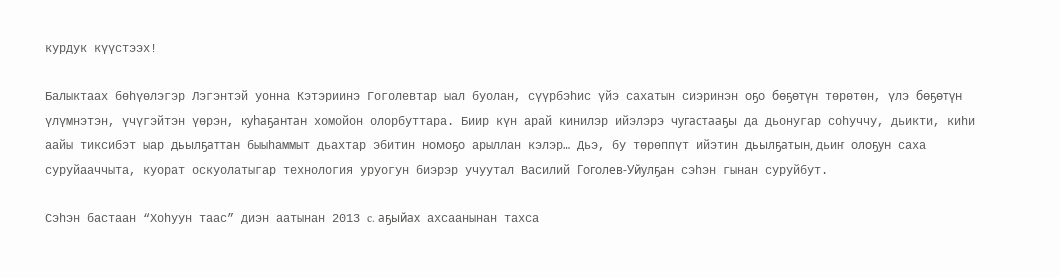курдук күүстээх!

Балыктаах бөһүөлэгэр Лэгэнтэй уонна Кэтэриинэ Гоголевтар ыал буолан, сүүрбэһис үйэ сахатын сиэринэн оҕо бөҕөтүн төрөтөн, үлэ бөҕөтүн үлүмнэтэн, үчүгэйтэн үөрэн, куһаҕантан хомойон олорбуттара. Биир күн арай кинилэр ийэлэрэ чугастааҕы да дьонугар соһуччу, дьикти, киһи аайы тиксибэт ыар дьылҕаттан быыһаммыт дьахтар эбитин номоҕо арыллан кэлэр… Дьэ, бу төрөппүт ийэтин дьылҕатын, дьиҥ олоҕун саха суруйааччыта, куорат оскуолатыгар технология уруогун биэрэр учуутал Василий Гоголев-Уйулҕан сэһэн гынан суруйбут.

Сэһэн бастаан “Хоһуун таас” диэн аатынан 2013 c. аҕыйах ахсаанынан тахса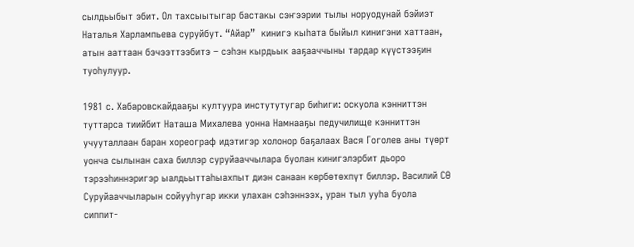сылдьыбыт эбит. Ол тахсыытыгар бастакы сэҥээрии тылы норуодунай бэйиэт Наталья Харлампьева суруйбут. “Айар”  кинигэ кыһата быйыл кинигэни хаттаан, атын ааттаан бэчээттээбитэ – сэһэн кырдьык ааҕааччыны тардар күүстээҕин туоһулуур.

1981 с. Хабаровскайдааҕы култуура инстутутугар биһиги: оскуола кэнниттэн туттарса тиийбит Наташа Михалева уонна Намнааҕы педучилище кэнниттэн учууталлаан баран хореограф идэтигэр холонор баҕалаах Вася Гоголев аны түөрт уонча сылынан саха биллэр суруйааччылара буолан кинигэлэрбит дьоро тэрээһиннэригэр ыалдьыттаһыахпыт диэн санаан көрбөтөхпүт биллэр. Василий СӨ Суруйааччыларын сойууһугар икки улахан сэһэннээх, уран тыл ууһа буола сиппит-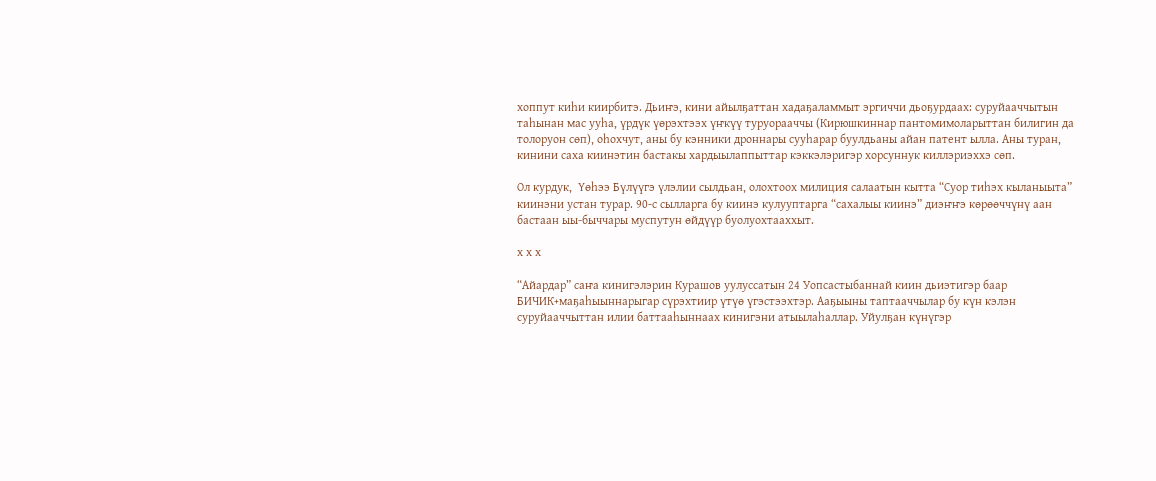хоппут киһи киирбитэ. Дьиҥэ, кини айылҕаттан хадаҕаламмыт эргиччи дьоҕурдаах: суруйааччытын таһынан мас ууһа, үрдүк үөрэхтээх үҥкүү туруорааччы (Кирюшкиннар пантомимоларыттан билигин да толоруон сөп), оһохчут, аны бу кэнники дроннары сууһарар буулдьаны айан патент ылла. Аны туран, кинини саха киинэтин бастакы хардыылаппыттар кэккэлэригэр хорсуннук киллэриэххэ сөп.

Ол курдук,  Үөһээ Бүлүүгэ үлэлии сылдьан, олохтоох милиция салаатын кытта “Суор тиһэх кыланыыта” киинэни устан турар. 90-с сылларга бу киинэ кулууптарга “сахалыы киинэ” диэҥҥэ көрөөччүнү аан бастаан ыы-быччары муспутун өйдүүр буолуохтааххыт.

х х х

“Айардар” саҥа кинигэлэрин Курашов уулуссатын 24 Уопсастыбаннай киин дьиэтигэр баар БИЧИК+маҕаһыыннарыгар сүрэхтиир үтүө үгэстээхтэр. Ааҕыыны таптааччылар бу күн кэлэн суруйааччыттан илии баттааһыннаах кинигэни атыылаһаллар. Уйулҕан күнүгэр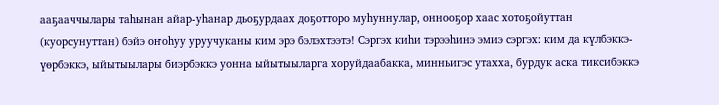ааҕааччылары таһынан айар-уһанар дьоҕурдаах доҕотторо муһуннулар, оннооҕор хаас хотоҕойуттан (куорсунуттан) бэйэ оҥоһуу уруучуканы ким эрэ бэлэхтээтэ! Сэргэх киһи тэрээһинэ эмиэ сэргэх: ким да күлбэккэ-үөрбэккэ, ыйытыылары биэрбэккэ уонна ыйытыыларга хоруйдаабакка, минньигэс утахха, бурдук аска тиксибэккэ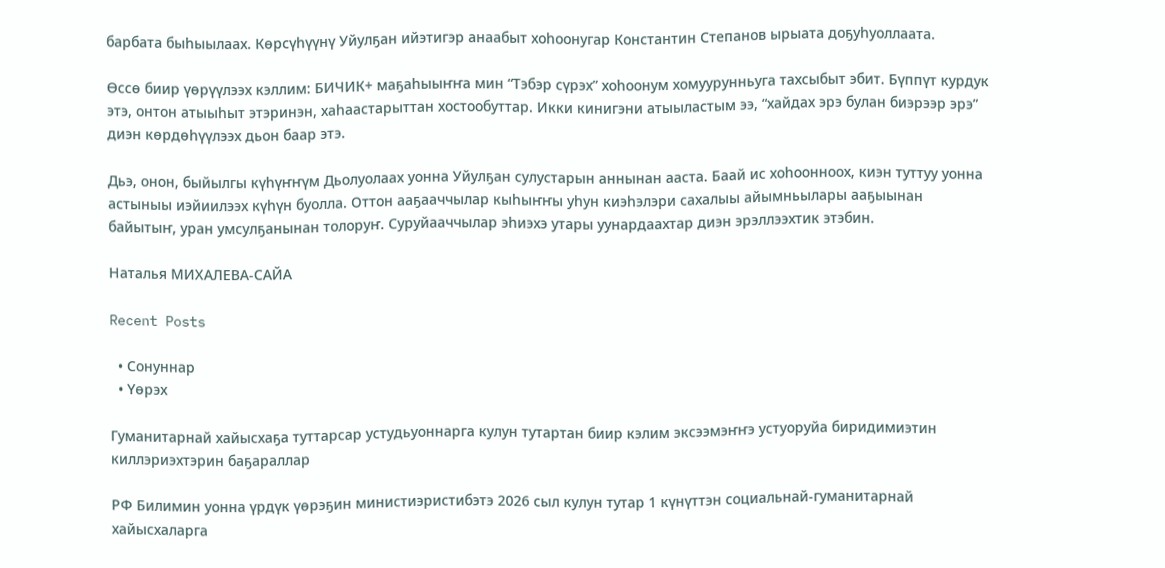барбата быһыылаах. Көрсүһүүнү Уйулҕан ийэтигэр анаабыт хоһоонугар Константин Степанов ырыата доҕуһуоллаата.

Өссө биир үөрүүлээх кэллим: БИЧИК+ маҕаһыыҥҥа мин “Тэбэр сүрэх” хоһоонум хомуурунньуга тахсыбыт эбит. Бүппүт курдук этэ, онтон атыыһыт этэринэн, хаһаастарыттан хостообуттар. Икки кинигэни атыыластым ээ, “хайдах эрэ булан биэрээр эрэ” диэн көрдөһүүлээх дьон баар этэ.

Дьэ, онон, быйылгы күһүҥҥүм Дьолуолаах уонна Уйулҕан сулустарын аннынан ааста. Баай ис хоһоонноох, киэн туттуу уонна астыныы иэйиилээх күһүн буолла. Оттон ааҕааччылар кыһыҥҥы уһун киэһэлэри сахалыы айымньылары ааҕыынан байытыҥ, уран умсулҕанынан толоруҥ. Суруйааччылар эһиэхэ утары уунардаахтар диэн эрэллээхтик этэбин.

Наталья МИХАЛЕВА-САЙА

Recent Posts

  • Сонуннар
  • Үөрэх

Гуманитарнай хайысхаҕа туттарсар устудьуоннарга кулун тутартан биир кэлим эксээмэҥҥэ устуоруйа биридимиэтин киллэриэхтэрин баҕараллар

РФ Билимин уонна үрдүк үөрэҕин министиэристибэтэ 2026 сыл кулун тутар 1 күнүттэн социальнай-гуманитарнай хайысхаларга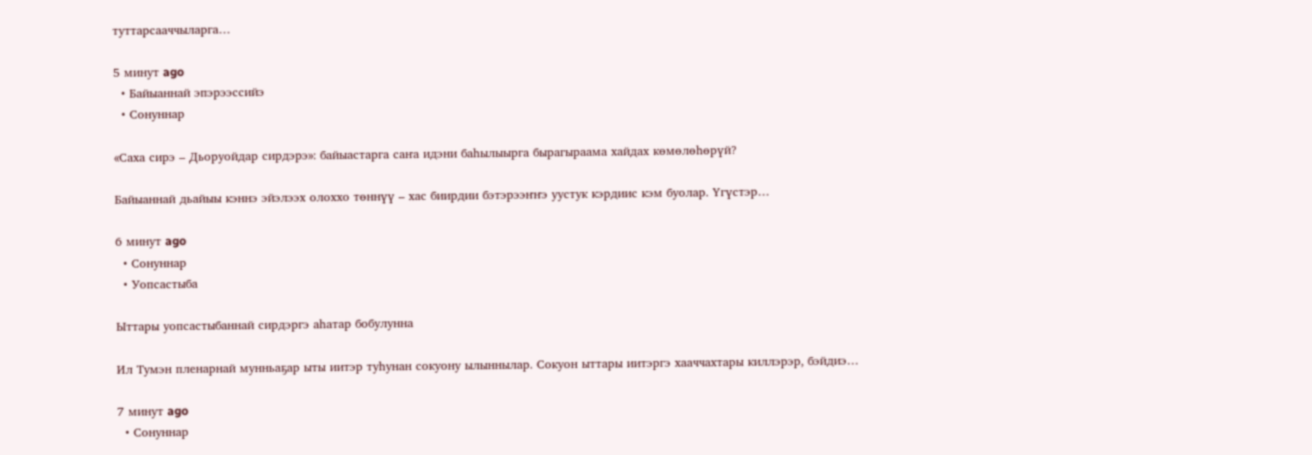туттарсааччыларга…

5 минут ago
  • Байыаннай эпэрээссийэ
  • Сонуннар

«Саха сирэ – Дьоруойдар сирдэрэ»: байыастарга саҥа идэни баһылыырга бырагыраама хайдах көмөлөһөрүй?

Байыаннай дьайыы кэннэ эйэлээх олоххо төннүү – хас биирдии бэтэрээҥҥэ уустук кэрдиис кэм буолар. Үгүстэр…

6 минут ago
  • Сонуннар
  • Уопсастыба

Ыттары уопсастыбаннай сирдэргэ аһатар бобулунна

Ил Тумэн пленарнай мунньаҕар ыты иитэр туһунан сокуону ылыннылар. Сокуон ыттары иитэргэ хааччахтары киллэрэр, бэйдиэ…

7 минут ago
  • Сонуннар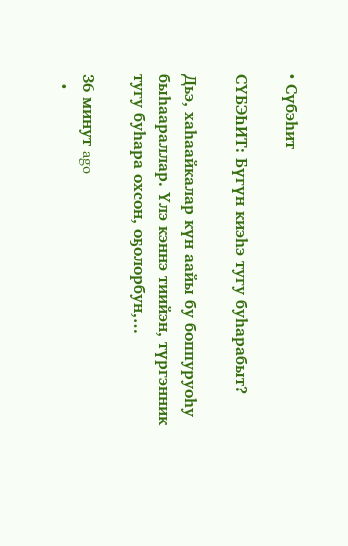• Сүбэһит

СҮБЭҺИТ: Бүгүн киэһэ тугу буһарабыт?

Дьэ, хаһаайкалар күн аайы бу боппуруоһу быһаараллар. Үлэ кэннэ тиийэн, түргэнник тугу буһара охсон, оҕолорбун,…

36 минут ago
  •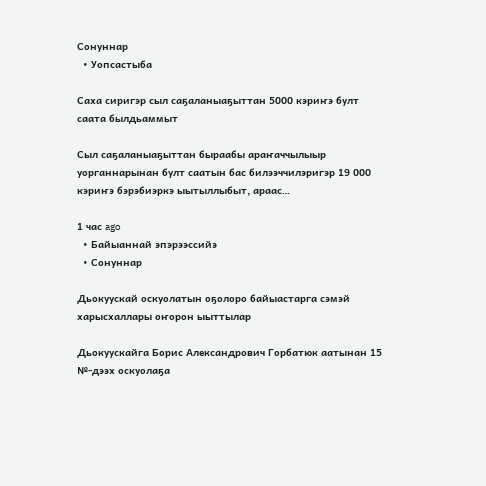Сонуннар
  • Уопсастыба

Саха сиригэр сыл саҕаланыаҕыттан 5000 кэриҥэ булт саата былдьаммыт

Сыл саҕаланыаҕыттан быраабы араҥаччылыыр уорганнарынан булт саатын бас билээччилэригэр 19 000 кэриҥэ бэрэбиэркэ ыытыллыбыт, араас…

1 час ago
  • Байыаннай эпэрээссийэ
  • Сонуннар

Дьокуускай оскуолатын оҕолоро байыастарга сэмэй харысхаллары оҥорон ыыттылар

Дьокуускайга Борис Александрович Горбатюк аатынан 15 №-дээх оскуолаҕа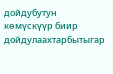дойдубутун көмүскүүр биир дойдулаахтарбытыгар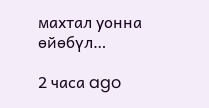махтал уонна өйөбүл…

2 часа ago